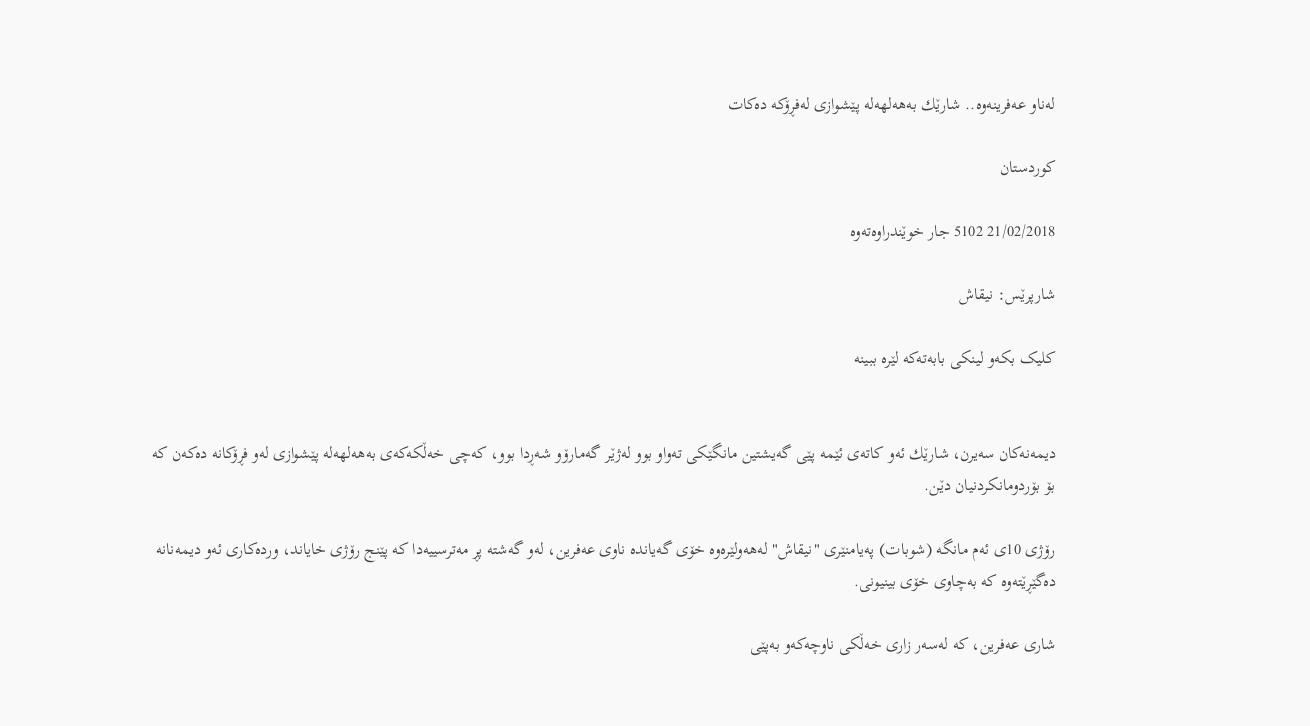لەناو عەفرینەوە.. شارێك بەهەلهەلە پێشوازی‌ لەفڕۆكە دەكات

کوردستان

21/02/2018 5102 جار خوێندراوه‌ته‌وه

شارپرێس: نیقاش

کلیک بکەو لینکی بابەتەکە لێرە ببینە


دیمەنەكان سەیرن، شارێك ئەو كاتەی‌ ئێمە پێی‌ گەیشتین مانگێكی‌ تەواو بوو لەژێر گەمارۆو شەڕدا بوو، كەچی‌ خەڵكەكەی‌ بەهەلهەلە پێشوازی‌ لەو فڕۆكانە دەكەن كە بۆ بۆردومانكردنیان دێن.

رۆژی‌ 10ی‌ ئەم مانگە (شوبات) پەیامنێری‌ "نیقاش" لەهەولێرەوە خۆی‌ گەیاندە ناوی‌ عەفرین، لەو گەشتە پڕ مەترسییەدا كە پێنج رۆژی‌ خایاند، وردەكاری‌ ئەو دیمەنانە دەگێڕێتەوە كە بەچاوی‌ خۆی‌ بینیونی‌.

شاری‌ عەفرین، كە لەسەر زاری‌ خەڵكی‌ ناوچەكەو بەپێی‌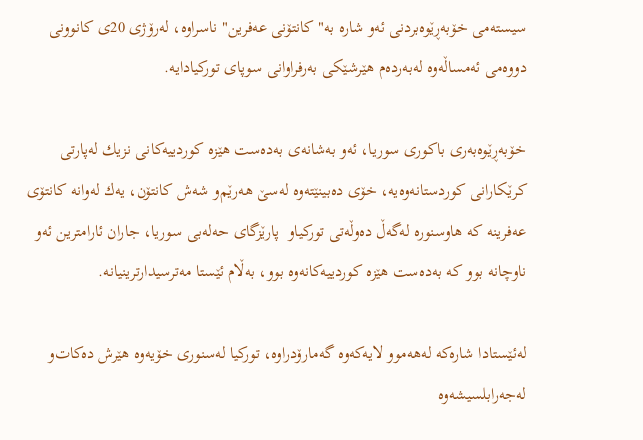سیستەمی‌ خۆبەڕێوەبردنی‌ ئەو شارە بە"كانتۆنی‌ عەفرین" ناسراوە، لەرۆژی‌ 20ی‌ كانوونی‌ دووەمی‌ ئەمساڵەوە لەبەردەم هێرشێكی‌ بەرفراوانی‌ سوپای‌ توركیادایە.

خۆبەڕێوەبەری‌ باكوری‌ سوریا، ئەو بەشانەی‌ بەدەست هێزە كوردییەكانی‌ نزیك لەپارتی‌ كرێكارانی‌ كوردستانەوەیە، خۆی‌ دەبینێتەوە لەسێ هەرێم‌و شەش كانتۆن، یەك لەوانە كانتۆی‌ عەفرینە كە هاوسنورە لەگەڵ دەوڵەتی‌ توركیاو  پارێزگای‌ حەلەبی‌ سوریا، جاران ئارامترین ئەو ناوچانە بوو كە بەدەست هێزە كوردییەكانەوە بوو، بەڵام ئێستا مەترسیدارترینیانە.

لەئێستادا شارەكە لەهەموو لایەكەوە گەمارۆدراوە، توركیا لەسنوری‌ خۆیەوە هێرش دەكات‌و لەجەرابلسیشەوە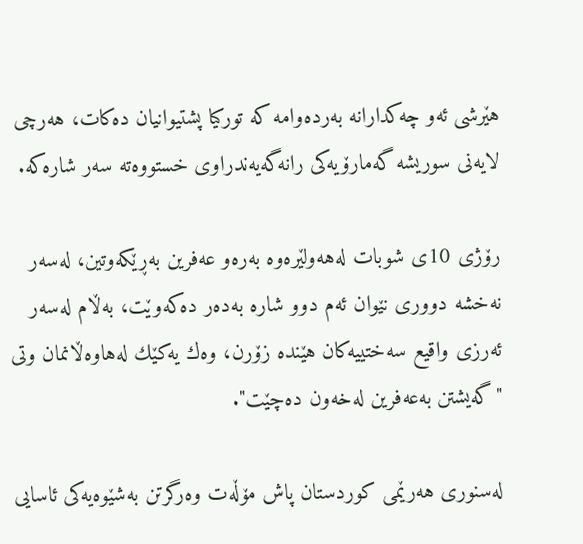هێرشی‌ ئەو چەكدارانە بەردەوامە كە توركیا پشتیوانیان دەكات، هەرچی‌ لایەنی‌ سوریشە گەمارۆیەكی‌ رانەگەیەندراوی‌ خستووەتە سەر شارەكە.

رۆژی‌ 10ی‌ شوبات لەهەولێرەوە بەرەو عەفرین بەڕێكەوتین، لەسەر نەخشە دووری‌ نێوان ئەم دوو شارە بەدەر دەكەوێت، بەڵام لەسەر ئەرزی‌ واقیع سەختییەكان هێندە زۆرن، وەك یەكێك لەهاوەڵانمان وتی‌ "گەیشتن بەعەفرین لەخەون دەچێت".

لەسنوری‌ هەرێمی‌ كوردستان پاش مۆڵەت وەرگرتن بەشێوەیەكی‌ ئاسایی‌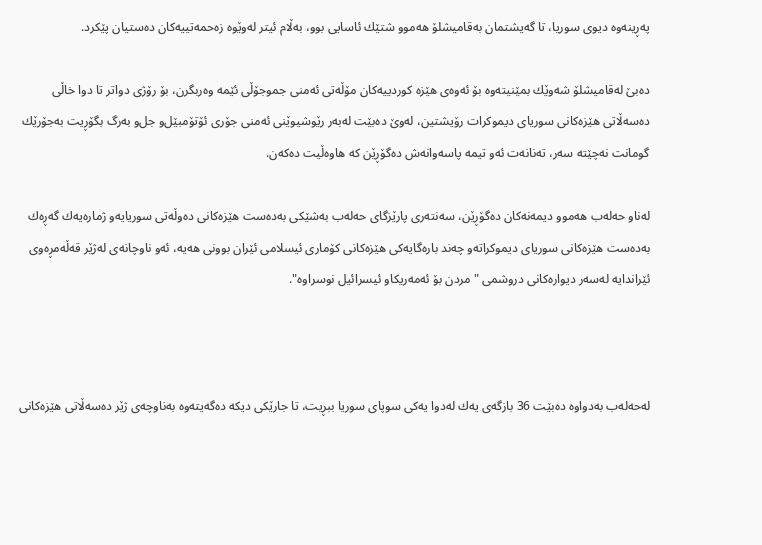پەڕینەوە دیوی‌ سوریا، تا گەیشتمان بەقامیشلۆ هەموو شتێك ئاسایی‌ بوو، بەڵام ئیتر لەوێوە زەحمەتییەكان دەستیان پێكرد.

دەبێ‌ لەقامیشلۆ شەوێك بمێنیتەوە بۆ ئەوەی‌ هێزە كوردییەكان مۆڵەتی‌ ئەمنی‌ جموجۆڵی‌ ئێمە وەربگرن، بۆ رۆژی‌ دواتر تا دوا خاڵی‌ دەسەڵاتی‌ هێزەكانی‌ سوریای‌ دیموكرات رۆیشتین، لەوێ‌ دەبێت لەبەر رێوشیوێنی ئەمنی‌ جۆری‌ ئۆتۆمبێل‌و جل‌و بەرگ بگۆڕیت بەجۆرێك گومانت نەچێتە سەر، تەنانەت ئەو تیمە پاسەوانەش دەگۆڕێن كە هاوەڵیت دەكەن.

لەناو حەلەب هەموو دیمەنەكان دەگۆڕێن، سەنتەری‌ پارێزگای‌ حەلەب بەشێكی‌ بەدەست هێزەكانی‌ دەوڵەتی‌ سوریایەو ژمارەیەك گەڕەك بەدەست هێزەكانی‌ سوریای‌ دیموكراتەو چەند بارەگایەكی‌ هێزەكانی‌ كۆماری‌ ئیسلامی‌ ئێران بوونی‌ هەیە، ئەو ناوچانەی‌ لەژێر قەڵەمڕەوی‌ ئێراندایە لەسەر دیوارەكانی‌ دروشمی‌ "مردن بۆ ئەمەریكاو ئیسرائیل نوسراوە".



له‌حه‌له‌ب به‌دواوه‌ ده‌بێت 36 بازگه‌ی‌ یه‌ك له‌دوا یه‌كی‌ سوپای‌ سوریا ببڕیت، تا جارێكی‌ دیكه‌ ده‌گه‌یته‌وه‌ به‌ناوچه‌ی‌ ژێر ده‌سه‌ڵاتی‌ هێزه‌كانی‌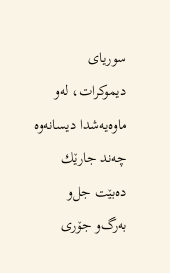سوریای‌ دیموكرات، له‌و ماوه‌یه‌شدا دیسانه‌وه‌ چه‌ند جارێك ده‌بێت جل‌و به‌رگ‌و جۆری‌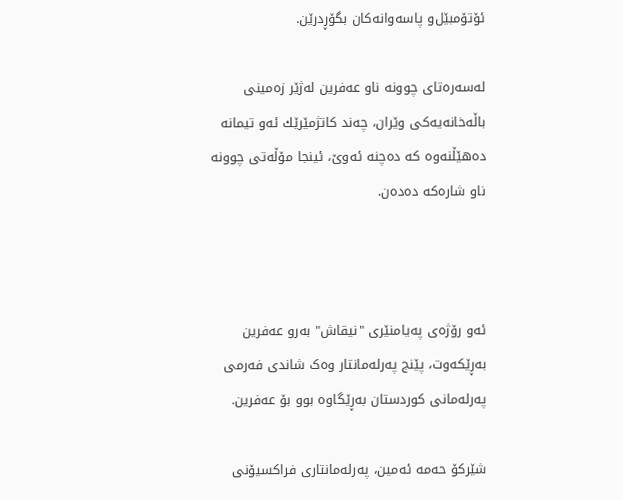ئۆتۆمبێل‌و پاسه‌وانه‌كان بگۆڕدرێن.

له‌سه‌ره‌تای‌ چوونه‌ ناو عه‌فرین له‌ژێر زه‌مینی‌ باڵه‌خانه‌یه‌كی‌ وێران، چه‌ند كاتژمێرێك ئه‌و تیمانه‌ ده‌هێڵنه‌وه‌ كه‌ ده‌چنه‌ ئه‌وێ‌، ئینجا مۆڵه‌تی‌ چوونه‌ ناو شاره‌كه‌ ده‌ده‌ن.



ئه‌و رۆژه‌ی‌ په‌یامنێری‌ "نیقاش" به‌رو عه‌فرین به‌ڕێكه‌وت، پێنج پەرلەمانتار وەک شاندی‌ فەرمی‌ پەرلەمانی‌ کوردستان بەڕێگاوە بوو بۆ عەفرین.

شێرکۆ حەمە ئەمین، پەرلەمانتاری‌ فراکسیۆنی‌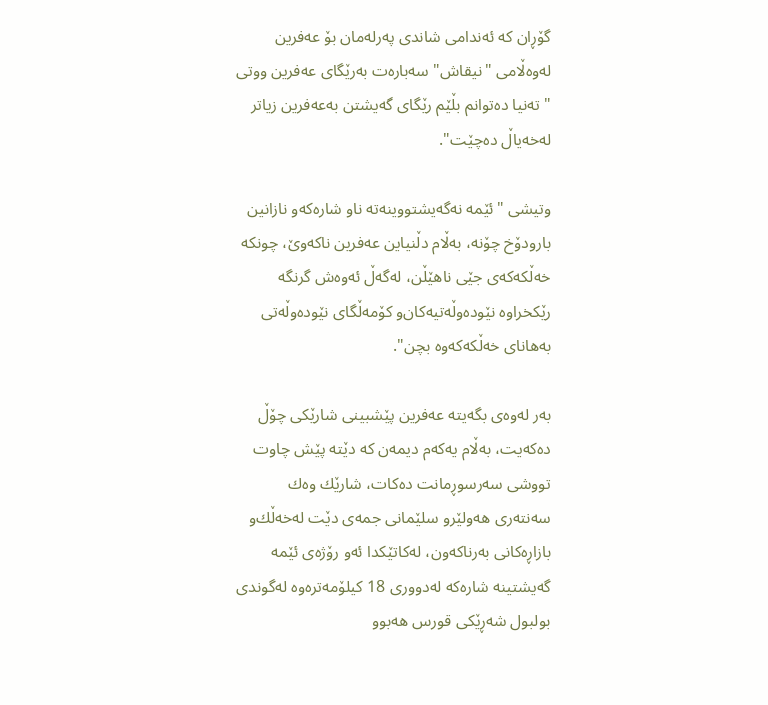گۆڕان کە ئەندامی‌ شاندی‌ پەرلەمان بۆ عەفرین لەوەڵامی ‌"نیقاش" سەبارەت بەرێگای‌ عەفرین ووتی‌ " تەنیا دەتوانم بڵێم رێگای‌ گەیشتن بەعەفرین زیاتر لەخەیاڵ دەچێت".

وتیشی‌ "ئێمه‌ نه‌گه‌یشتووینه‌ته‌ ناو شاره‌كه‌و نازانین بارودۆخ چۆنه‌، به‌ڵام دڵنیاین عه‌فرین ناكه‌وێ‌، چونكه‌ خه‌ڵكه‌كه‌ی‌ جێی‌ ناهێڵن، لەگەڵ ئەوەش گرنگە رێکخراوە نێودەوڵەتیەکان‌و کۆمەڵگای‌ نێودەوڵەتی‌ بەهانای‌ خەڵکەکەوە بچن".

به‌ر له‌وه‌ی‌ بگه‌یته‌ عه‌فرین پێشبینی‌ شارێكی‌ چۆڵ ده‌كه‌یت، به‌ڵام یه‌كه‌م دیمه‌ن كه‌ دێته‌ پێش چاوت تووشی‌ سه‌رسوڕمانت ده‌كات، شارێك وه‌ك سه‌نته‌ری‌ هه‌ولێرو سلێمانی‌ جمه‌ی‌ دێت له‌خه‌ڵك‌و بازاڕه‌كانی‌ به‌رناكه‌ون، له‌كاتێكدا ئه‌و رۆژه‌ی‌ ئێمه‌ گه‌یشتینه‌ شاره‌كه‌ له‌دووری‌ 18 كیلۆمه‌تره‌وه‌ له‌گوندی‌ بولبول شه‌ڕێكی‌ قورس هه‌بوو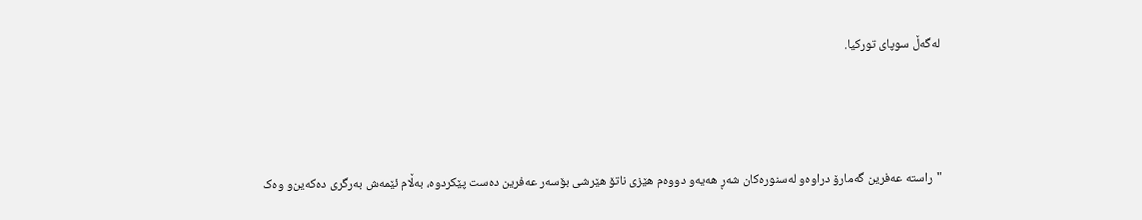له‌گه‌ڵ سوپای‌ توركیا.



"راستە عەفرین گەمارۆ دراوەو لەسنورەکان شەڕ هەیەو دووەم هێزی‌ ناتۆ هێرشی‌ بۆسەر عەفرین دەست پێکردوە، بەڵام ئێمەش بەرگری‌ دەکەین‌و وەک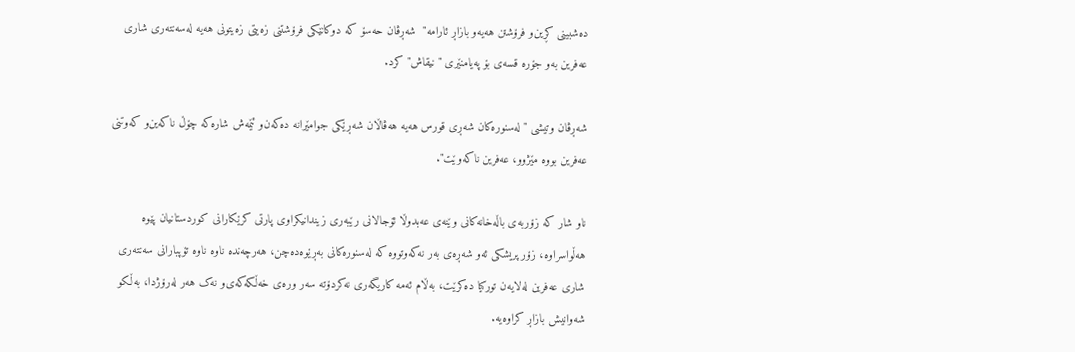دەشبینی‌ کڕین‌و فرۆشتن هەیەو بازاڕ ئارامە"  شەڕڤان حەسۆ کە دوکانێکی‌ فرۆشتنی‌ زەیتی‌ زەیتونی‌ هەیە لەسەنتەری‌ شاری‌ عەفرین به‌و جۆره‌ قسه‌ی‌ بۆ په‌یامنێری‌ "نیقاش" كرد.

شەڕڤان وتیشی‌ "لەسنورەکان شەڕی‌ قورس هەیە هەڤاڵان شەڕێکی‌ جوامێرانە دەکەن‌و ئێمەش شارەکە چۆڵ ناکەین‌و کەوتنی‌ عەفرین بووە مێژوو، عەفرین ناکەوێت".

ناو شار کە زۆربەی باڵەخانەکانی وێنەی عەبدوڵا ئۆجالانی رێبەری زیندانیکراوی پارتی کرێکارانی کوردستانیان پێوە هەڵواسراوە، زۆر پریشكی‌ ئه‌و شه‌ڕه‌ی‌ به‌ر نه‌كه‌وتووه‌ كه‌ له‌سنوره‌كانی‌ به‌ڕێوه‌ده‌چن، هەرچەندە ناوە ناوە تۆپبارانی‌ سەنتەری‌ شاری‌ عەفرین لەلایەن تورکیا دەکرێت، بەڵام ئەمە کاریگەری‌ نەکردۆتە سەر ورەی‌ خەڵکەکەی‌‌و نەک هەر لەرۆژدا، بەڵکو شەوانیش بازاڕ کراوەیە.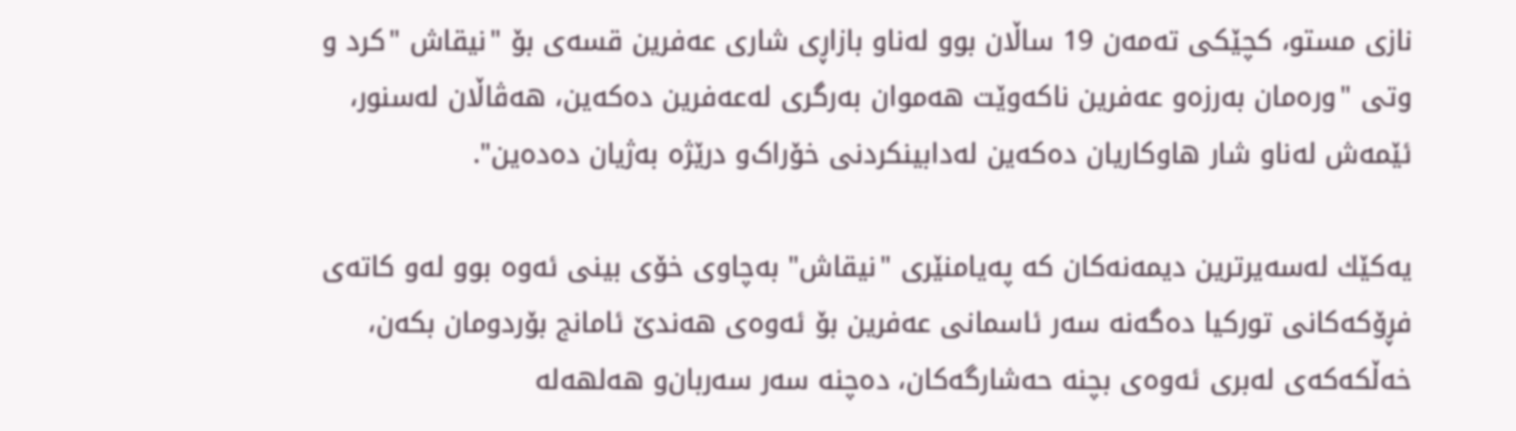نازی‌ مستو، کچێکی‌ تەمەن 19 ساڵان بوو لەناو بازاڕی‌ شاری‌ عەفرین قسەی‌ بۆ "نیقاش "کرد و وتی‌ "ورەمان بەرزەو عەفرین ناکەوێت هەموان بەرگری‌ لەعەفرین دەکەین، هەڤاڵان لەسنور، ئێمەش لەناو شار هاوکاریان دەکەین لەدابینکردنی‌ خۆراک‌و درێژە بەژیان دەدەین".

یه‌كێك له‌سه‌یرترین دیمه‌نه‌كان كه‌ په‌یامنێری‌ "نیقاش" به‌چاوی‌ خۆی‌ بینی ئه‌وه‌ بوو له‌و كاته‌ی‌ فڕۆكه‌كانی‌ توركیا ده‌گه‌نه‌ سه‌ر ئاسمانی‌ عه‌فرین بۆ ئه‌وه‌ی‌ هه‌ندێ‌ ئامانج بۆردومان بكه‌ن، خه‌ڵكه‌كه‌ی‌ له‌بری‌ ئه‌وه‌ی‌ بچنه‌ حه‌شارگه‌كان، ده‌چنه‌ سه‌ر سه‌ربان‌و هه‌لهه‌له‌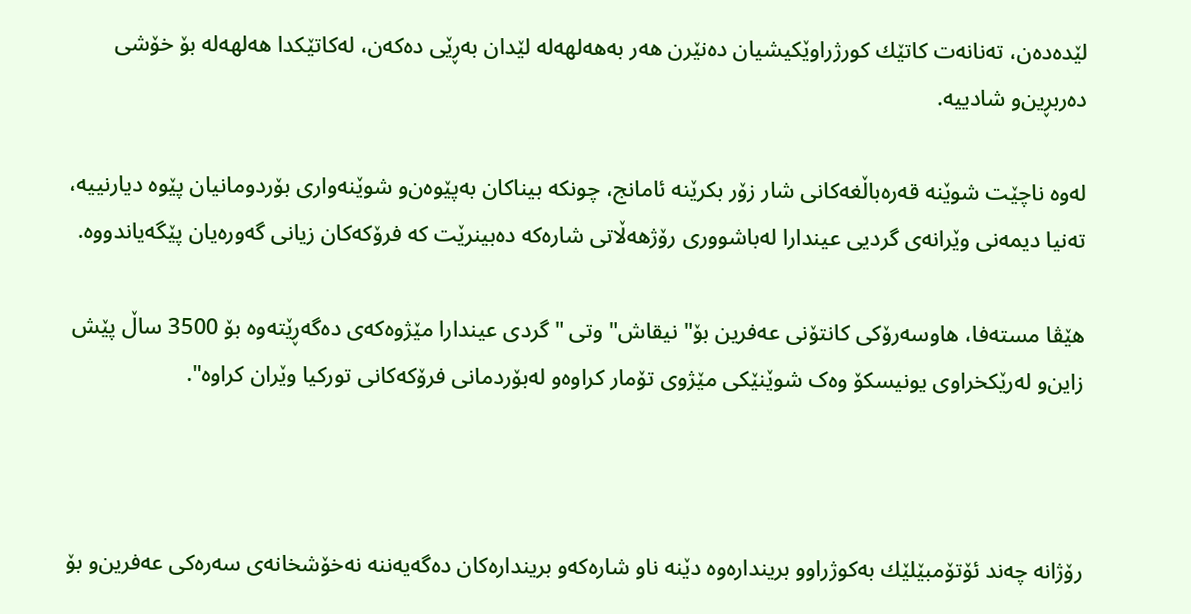لێده‌ده‌ن، ته‌نانه‌ت كاتێك كورژراوێكیشیان ده‌نێرن هه‌ر به‌هه‌لهه‌له‌ لێدان به‌ڕێی‌ ده‌كه‌ن، له‌كاتێكدا هه‌لهه‌له‌ بۆ خۆشی‌ ده‌ربڕین‌و شادییه‌.

له‌وه‌ ناچێت شوێنه‌ قه‌ره‌باڵغه‌كانی‌ شار زۆر بكرێنه‌ ئامانج، چونكه‌ بیناكان به‌پێوه‌ن‌و شوێنه‌واری‌ بۆردومانیان پێوه‌ دیارنییه‌، ته‌نیا دیمه‌نی‌ وێرانه‌ی‌ گردیی‌ عیندارا له‌باشووری‌ رۆژهه‌ڵاتی‌ شاره‌كه‌ ده‌بینرێت كه‌ فرۆكه‌كان زیانی‌ گه‌وره‌یان پێگه‌یاندووه‌.

هێڤا مستەفا، هاوسەرۆکی‌ کانتۆنی‌ عەفرین بۆ" نیقاش" وتی‌ " گردی‌ عیندارا مێژوەکەی‌ دەگەڕێتەوە بۆ 3500 ساڵ پێش زاین‌و لەرێکخراوی‌ یونیسکۆ وەک شوێنێکی‌ مێژوی‌ تۆمار کراوەو لەبۆردمانی‌ فرۆکەکانی‌ تورکیا وێران کراوە".



رۆژانه‌ چه‌ند ئۆتۆمبێلێك به‌كوژراوو برینداره‌وه‌ دێنه‌ ناو شاره‌كه‌و برینداره‌كان ده‌گه‌یه‌ننه‌ نه‌خۆشخانه‌ی‌ سه‌ره‌كی‌ عه‌فرین‌و بۆ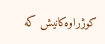كوژراوه‌كانیش كه‌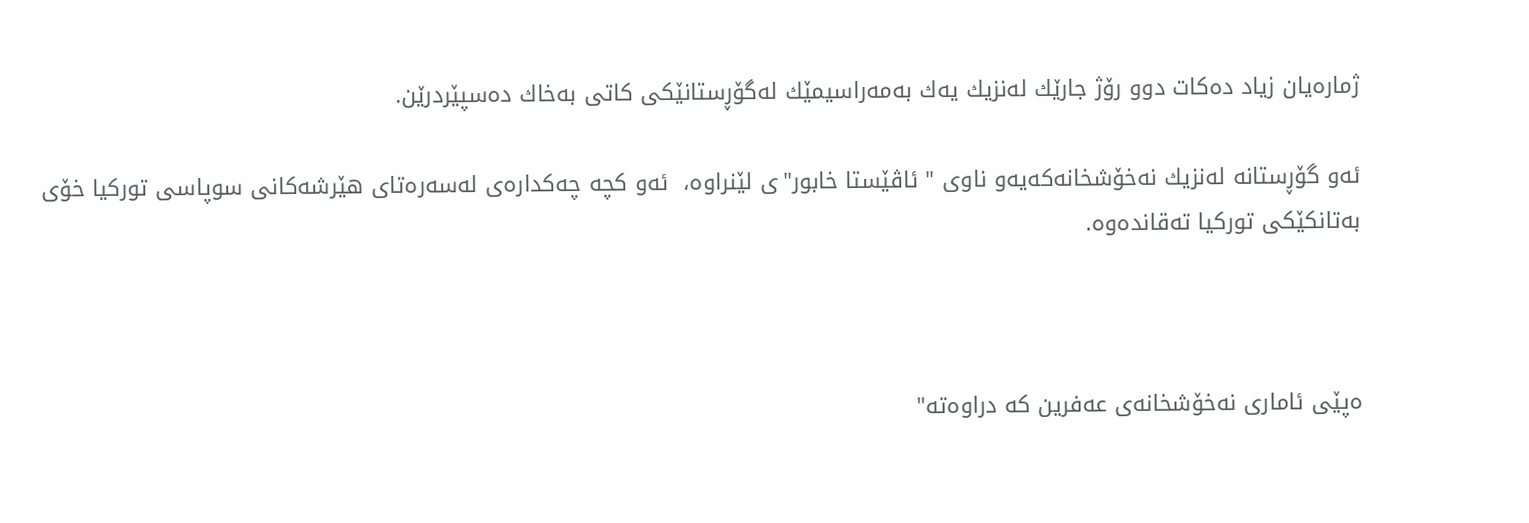ژماره‌یان زیاد ده‌كات دوو رۆژ جارێك له‌نزیك یه‌ك به‌مه‌راسیمێك له‌گۆڕستانێكی‌ كاتی‌ به‌خاك ده‌سپێردرێن.

ئه‌و گۆڕستانه‌ له‌نزیك نه‌خۆشخانه‌كه‌یه‌و ناوی‌ " ئاڤێستا خابور"ی‌ لێنراوه‌،  ئەو کچە چەکدارەی‌ لەسەرەتای‌ هێرشەکانی‌ سوپاسی‌ تورکیا خۆی‌ بەتانکێکی‌ تورکیا تەقاندەوە.



ەپێی‌ ئاماری‌ نەخۆشخانەی‌ عەفرین کە دراوەتە"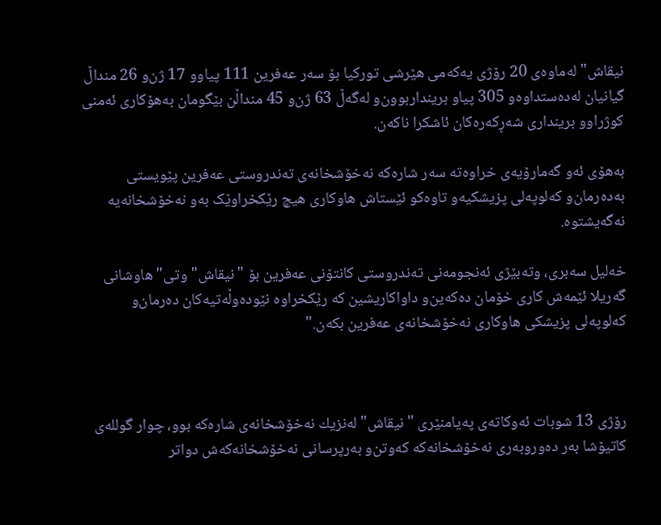نیقاش" لەماوەی‌ 20 رۆژی‌ یەکەمی‌ هێرشی‌ تورکیا بۆ سەر عەفرین 111 پیاوو 17 ژن‌و 26 منداڵ گیانیان له‌ده‌ستداوه‌و 305 پیاو برینداربوون‌و له‌گه‌ڵ 63 ژن‌و 45 منداڵن بێگومان به‌هۆكاری‌ ئه‌منی‌ كوژراوو برینداری‌ شه‌ڕكه‌ره‌كان ئاشكرا ناكه‌ن.

بەهۆی‌ ئەو گەمارۆیەی‌ خراوەتە سەر شارەکە نەخۆشخانەی‌ تەندروستی‌ عەفرین پێویستی‌ بە‌دەرمان‌و کەلوپەلی‌ پزیشکیەو تاوەکو ئێستاش هاوکاری‌ هیچ رێکخراوێک بەو نەخۆشخانەیە نەگەیشتوە.

خەلیل سەبری، وتەبێژی ئەنجومەنی تەندروستی کانتۆنی عەفرین بۆ "نیقاش" وتی‌" هاوشانی‌ گەریلا ئێمەش کاری‌ خۆمان دەکەین‌و داواکاریشین کە رێکخراوە نێودەوڵەتیەکان دەرمان‌و کەلوپەلی‌ پزیشکی‌ هاوکاری‌ نەخۆشخانەی‌ عەفرین بکەن."



رۆژی‌ 13 شوبات ئه‌وكاته‌ی‌ په‌یامنێری‌ "نیقاش" له‌نزیك نه‌خۆشخانه‌ی‌ شاره‌كه‌ بوو، چوار گولله‌ی‌ كاتیۆشا به‌ر ده‌وروبه‌ری‌ نه‌خۆشخانه‌كه‌ كه‌وتن‌و به‌رپرسانی‌ نه‌خۆشخانه‌كه‌ش دواتر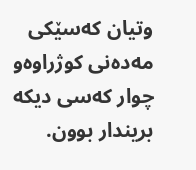وتیان كه‌سێكی‌ مه‌ده‌نی‌ كوژراوه‌و چوار كه‌سی‌ دیكه‌ بریندار بوون.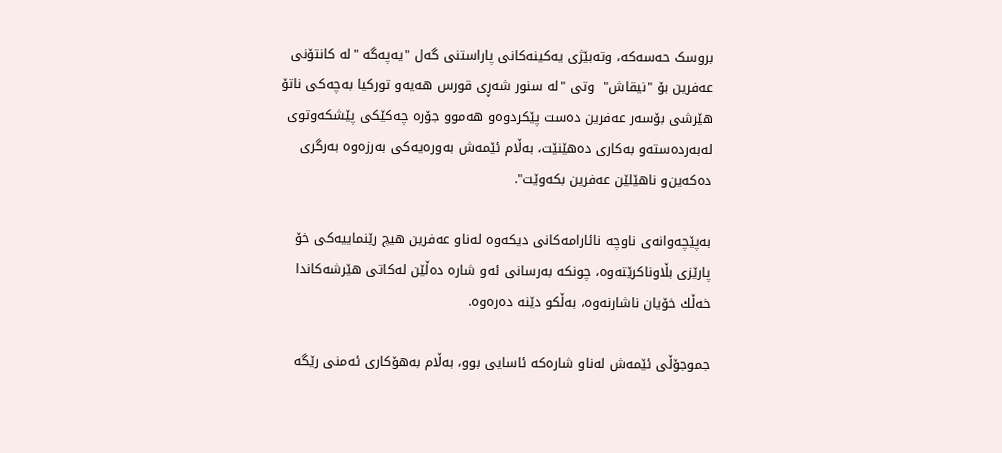بروسک حەسەکە، وتەبێژی یه‌كینه‌كانی‌ پاراستنی‌ گه‌ل "یەپەگە "لە کانتۆنی‌ عەفرین بۆ "نیقاش"  وتی‌ "لە سنور شەڕی‌ قورس هەیەو تورکیا بەچەکی‌ ناتۆ هێرشی‌ بۆسەر عەفرین دەست پێکردوەو هەموو جۆرە چەکێکی‌ پێشکەوتوی‌ لەبەردەستەو بەکاری‌ دەهێنێت، بەڵام ئێمەش بەورەیەکی‌ بەرزەوە بەرگری‌ دەکەین‌و ناهێلێن عەفرین بکەوێت".

به‌پێچه‌وانه‌ی‌ ناوچه‌ نائارامه‌كانی‌ دیكه‌وه‌ له‌ناو عه‌فرین هیچ رێنماییه‌كی‌ خۆ پارێزی‌ بڵاوناكرێته‌وه‌، چونكه‌ به‌رسانی‌ ئه‌و شاره‌ ده‌ڵێن له‌كاتی‌ هێرشه‌كاندا خه‌ڵك خۆیان ناشارنه‌وه‌، به‌ڵكو دێنه‌ ده‌ره‌وه‌.

جموجۆڵی‌ ئێمه‌ش له‌ناو شاره‌كه‌ ئاسایی‌ بوو، به‌ڵام به‌هۆكاری‌ ئه‌منی‌ رێگه‌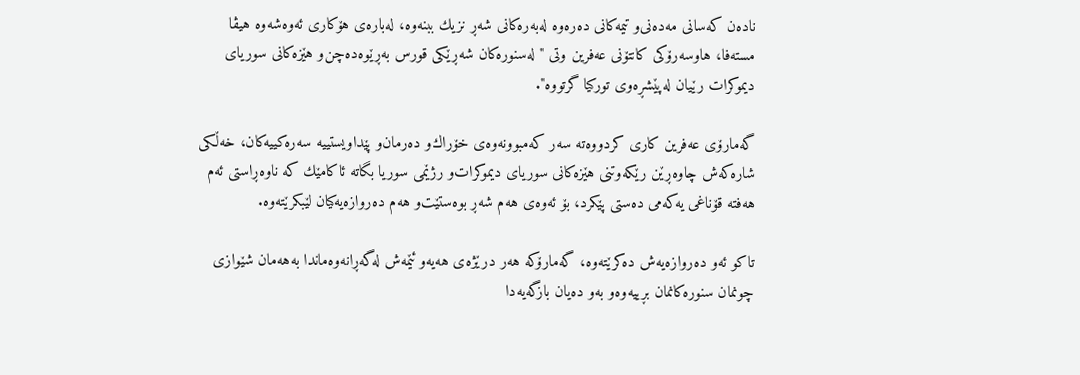ناده‌ن كه‌سانی‌ مه‌ده‌نی‌‌و تیمه‌كانی‌ ده‌ره‌وه‌ له‌به‌ره‌كانی‌ شه‌ڕ نزیك ببنه‌وه‌، له‌باره‌ی‌ هۆكاری‌ ئه‌وه‌شه‌وه‌ هیڤا مستەفا، هاوسەرۆکی کانتۆنی عەفرین وتی‌ "له‌سنوره‌كان شه‌ڕێكی‌ قورس به‌ڕێوه‌ده‌چن‌و هێزه‌كانی‌ سوریای‌ دیموكرات رێیان له‌پێشڕه‌وی‌ توركیا گرتووه".

گەمارۆی‌ عه‌فرین كاری‌ كردووه‌ته‌ سه‌ر كه‌مبوونه‌وه‌ی‌ خۆراك‌و ده‌رمان‌و پێداویستییه‌ سه‌ره‌كییه‌كان، خه‌ڵكی‌ شاره‌كه‌ش چاوه‌ڕێن رێكه‌وتنی‌ هێزه‌كانی‌ سوریای‌ دیموكرات‌و رژێمی‌ سوریا بگاته‌ ئاكامێك کە ناوەڕاستی ئەم هەفتە قۆناغی یەکەمی دەستی پێکرد، بۆ ئه‌وه‌ی‌ هه‌م شه‌ڕ بوه‌ستێت‌و هه‌م ده‌روازه‌یه‌كیان لێبكرێته‌وه‌.

تاكو ئه‌و ده‌روازه‌یه‌ش ده‌كرێته‌وه‌، گه‌مارۆكه‌ هه‌ر درێژه‌ی‌ هه‌یه‌و ئێمه‌ش له‌گه‌ڕانه‌وه‌ماندا به‌هه‌مان شێوازی‌ چونمان سنوره‌كانمان بڕییه‌وه‌و به‌و ده‌یان بازگه‌یه‌دا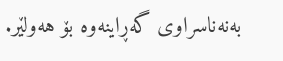به‌نه‌ناسراوی‌ گه‌ڕاینه‌وه‌ بۆ هه‌ولێر.